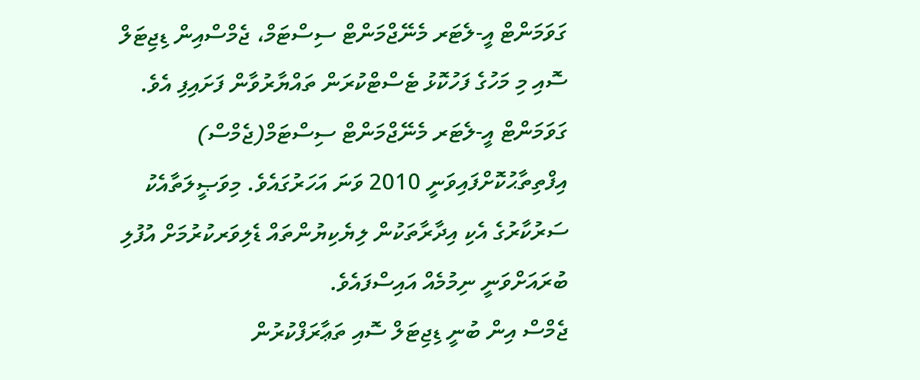ގަވަމަންޓް އީ-ލެޓަރ މެނޭޖްމަންޓް ސިސްޓަމް، ޖެމްސްއިން ޑިޖިޓަލް ސޮއި މި މަހުގެ ފަހުކޮޅު ޓެސްޓްކުރަން ތައްޔާރުވާން ފަށައިފި އެވެ.
ގަވަމަންޓް އީ-ލެޓަރ މެނޭޖްމަންޓް ސިސްޓަމް(ޖެމްސް) އިފްތިތާޙުކޮށްފައިވަނީ 2010 ވަނަ އަހަރުގައެވެ. މިވަޞީލަތާއެކު ސަރުކާރުގެ އެކި އިދާރާތަކުން ލިޔެކިޔުންތައް ޑެލިވަރކުރުމަށް އުފުލި ބުރައަށްވަނީ ނިމުމެއް އައިސްފައެވެ.
ޖެމްސް އިން ބުނީ ޑިޖިޓަލް ސޮއި ތަޢާރަފްކުރުން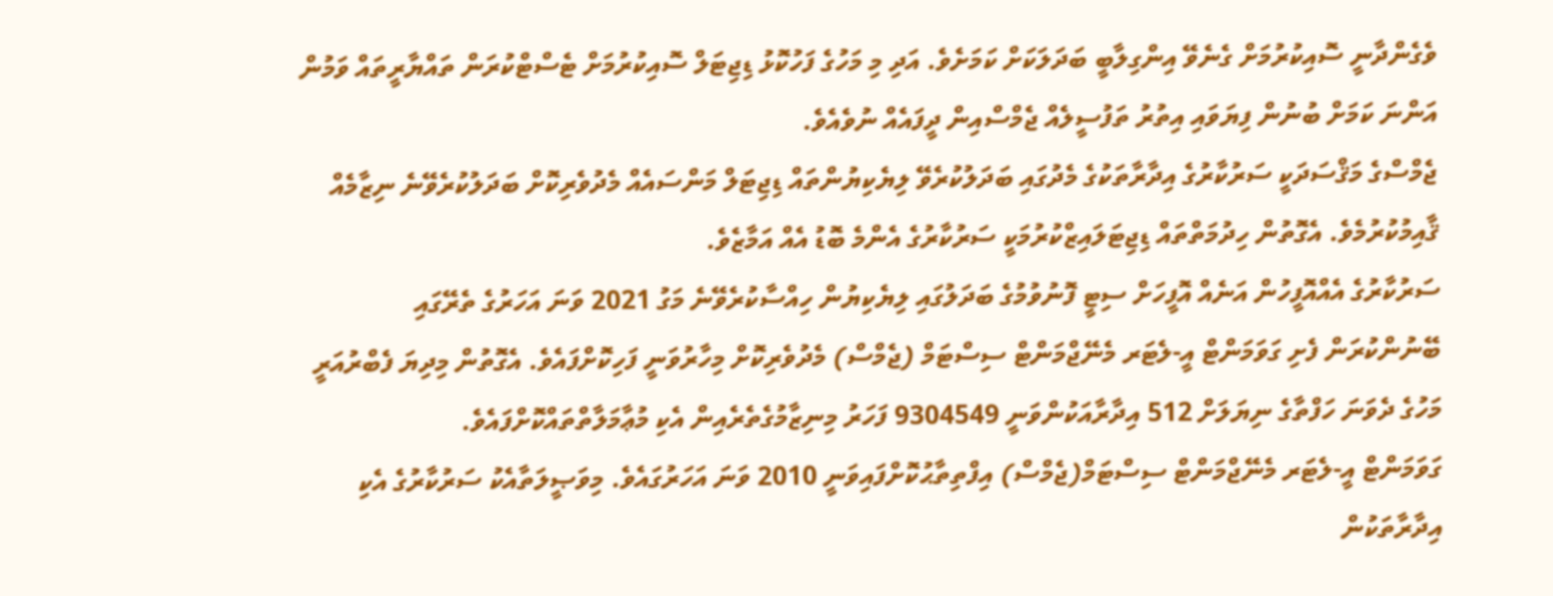ވެގެންދާނީ ސޮއިކުރުމަށް ގެނެވޭ އިންގިލާބީ ބަދަލަކަށް ކަމަށެވެ. އަދި މި މަހުގެ ފަހުކޮޅު ޑިޖިޓަލް ސޮއިކުރުމަށް ޓެސްޓްކުރަން ތައްޔާރީތައް ވަމުން އަންނަ ކަމަށް ބުނުން ފިޔަވައި އިތުރު ތަފުސީލެއް ޖެމްސްއިން ދީފައެއް ނުވެއެވެ.
ޖެމްސްގެ މަޤްސަދަކީ ސަރުކާރުގެ އިދާރާތަކުގެ މެދުގައި ބަދަލުކުރެވޭ ލިޔެކިޔުންތައް ޑިޖިޓަލް މަންސައެއް މެދުވެރިކޮށް ބަދަލުކުރެވޭނެ ނިޒާމެއް ޤާއިމުކުރުމެވެ. އެގޮތުން ހިދުމަތްތައް ޑިޖިޓަލައިޒްކުރުމަކީ ސަރުކާރުގެ އެންމެ ބޮޑު އެއް އަމާޒެވެ.
ސަރުކާރުގެ އެއްއޮފީހުން އަނެއް އޮފީހަށް ސިޓީ ފޮނުވުމުގެ ބަދަލުގައި ލިޔެކިޔުން ހިއްސާކުރެވޭނެ މަގު 2021 ވަނަ އަހަރުގެ ތެރޭގައި ބޭނުންކުރަން ފެށި ގަވަމަންޓް އީ-ލެޓަރ މެނޭޖްމަންޓް ސިސްޓަމް (ޖެމްސް) މެދުވެރިކޮށް މިހާރުވަނީ ފަހިކޮށްފައެވެ. އެގޮތުން މިދިޔަ ފެބްރުއަރީ މަހުގެ ދެވަނަ ހަފްތާގެ ނިޔަލަށް 512 އިދާރާއަކުންވަނީ 9304549 ފަހަރު މިނިޒާމުގެތެރެއިން އެކި މުޢާމަލާތްތައްކޮށްފައެވެ.
ގަވަމަންޓް އީ-ލެޓަރ މެނޭޖްމަންޓް ސިސްޓަމް(ޖެމްސް) އިފްތިތާޙުކޮށްފައިވަނީ 2010 ވަނަ އަހަރުގައެވެ. މިވަޞީލަތާއެކު ސަރުކާރުގެ އެކި އިދާރާތަކުން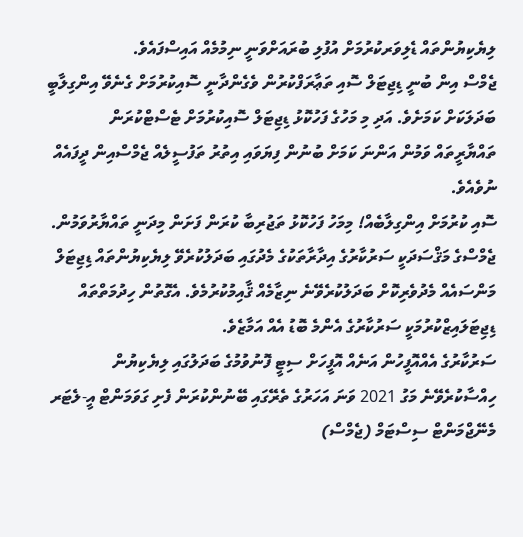ލިޔެކިޔުންތައް ޑެލިވަރކުރުމަށް އުފުލި ބުރައަށްވަނީ ނިމުމެއް އައިސްފައެވެ.
ޖެމްސް އިން ބުނީ ޑިޖިޓަލް ސޮއި ތަޢާރަފްކުރުން ވެގެންދާނީ ސޮއިކުރުމަށް ގެނެވޭ އިންގިލާބީ ބަދަލަކަށް ކަމަށެވެ. އަދި މި މަހުގެ ފަހުކޮޅު ޑިޖިޓަލް ސޮއިކުރުމަށް ޓެސްޓްކުރަން ތައްޔާރީތައް ވަމުން އަންނަ ކަމަށް ބުނުން ފިޔަވައި އިތުރު ތަފުސީލެއް ޖެމްސްއިން ދީފައެއް ނުވެއެވެ.
ސޮއި ކުރުމަށް އިންގިލާބެއް! މިމަހު ފަހުކޮޅު ތަޖުރިބާ ކުރަން ފަށަން މިދަނީ ތައްޔާރުވަމުން.
ޖެމްސްގެ މަޤްސަދަކީ ސަރުކާރުގެ އިދާރާތަކުގެ މެދުގައި ބަދަލުކުރެވޭ ލިޔެކިޔުންތައް ޑިޖިޓަލް މަންސައެއް މެދުވެރިކޮށް ބަދަލުކުރެވޭނެ ނިޒާމެއް ޤާއިމުކުރުމެވެ. އެގޮތުން ހިދުމަތްތައް ޑިޖިޓަލައިޒްކުރުމަކީ ސަރުކާރުގެ އެންމެ ބޮޑު އެއް އަމާޒެވެ.
ސަރުކާރުގެ އެއްއޮފީހުން އަނެއް އޮފީހަށް ސިޓީ ފޮނުވުމުގެ ބަދަލުގައި ލިޔެކިޔުން ހިއްސާކުރެވޭނެ މަގު 2021 ވަނަ އަހަރުގެ ތެރޭގައި ބޭނުންކުރަން ފެށި ގަވަމަންޓް އީ-ލެޓަރ މެނޭޖްމަންޓް ސިސްޓަމް (ޖެމްސް)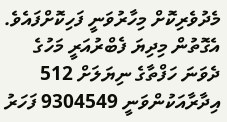މެދުވެރިކޮށް މިހާރުވަނީ ފަހިކޮށްފައެވެ. އެގޮތުން މިދިޔަ ފެބްރުއަރީ މަހުގެ ދެވަނަ ހަފްތާގެ ނިޔަލަށް 512 އިދާރާއަކުންވަނީ 9304549 ފަހަރު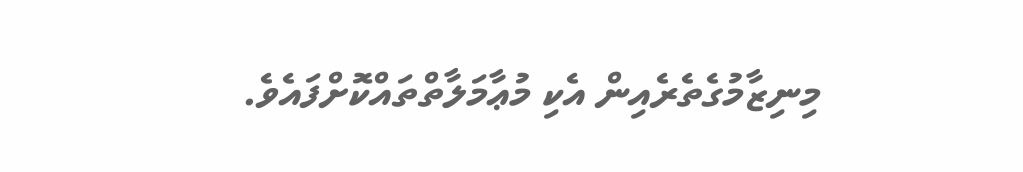މިނިޒާމުގެތެރެއިން އެކި މުޢާމަލާތްތައްކޮށްފައެވެ.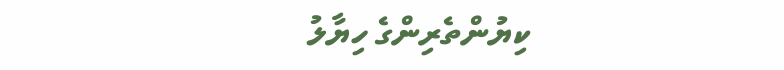ކިޔުންތެރިންގެ ހިޔާލު